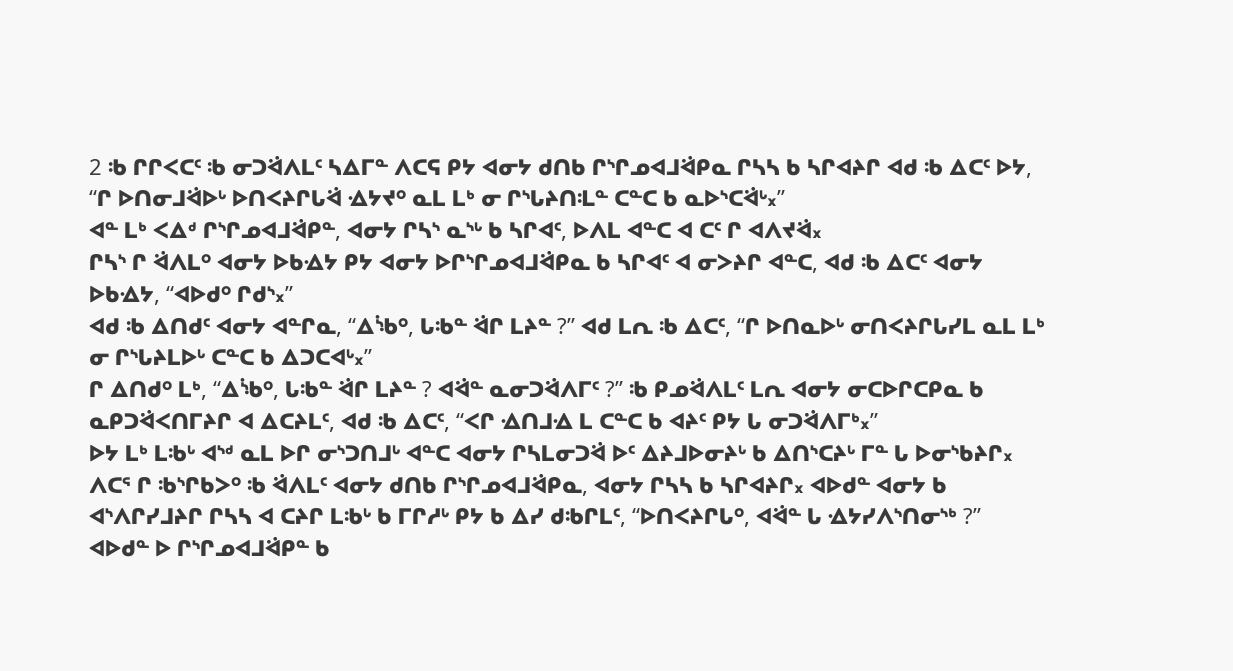2 ᒂ ᒋᒋᐸᑕᑦ ᒂ ᓂᑐᐛᐱᒪᑦ ᓴᐃᒥᓐ ᐱᑕᕋ ᑭᔭ ᐊᓂᔭ ᑯᑎᑲ ᒋᔅᒋᓄᐊᒧᐛᑭᓇ ᒋᓴᓴ ᑲ ᓴᒋᐊᔨᒋ ᐊᑯ ᒂ ᐃᑕᑦ ᐅᔭ, “ᒋ ᐅᑎᓂᒧᐛᐅᒡ ᐅᑎᐸᔨᒋᒐᐛ ᐎᔭᔪᐤ ᓇᒪ ᒪᒃ ᓂ ᒋᔅᒐᔨᑎᒺᓐ ᑕᓐᑕ ᑲ ᓇᐅᔅᑕᐛᒡ᙮”
ᐊᓐ ᒪᒃ ᐸᐃᒄ ᒋᔅᒋᓄᐊᒧᐛᑭᓐ, ᐊᓂᔭ ᒋᓴᔅ ᓇᔅᒡ ᑲ ᓴᒋᐊᑦ, ᐅᐱᒪ ᐊᓐᑕ ᐊ ᑕᑦ ᒋ ᐊᐱᔪᐛ᙮
ᒋᓴᔅ ᒋ ᐛᐱᒪᐤ ᐊᓂᔭ ᐅᑲᐎᔭ ᑭᔭ ᐊᓂᔭ ᐅᒋᔅᒋᓄᐊᒧᐛᑭᓇ ᑲ ᓴᒋᐊᑦ ᐊ ᓂᐳᔨᒋ ᐊᓐᑕ, ᐊᑯ ᒂ ᐃᑕᑦ ᐊᓂᔭ ᐅᑲᐎᔭ, “ᐊᐅᑯᐤ ᒋᑯᔅ᙮”
ᐊᑯ ᒂ ᐃᑎᑯᑦ ᐊᓂᔭ ᐊᓐᒋᓇ, “ᐃᔎᐤ, ᒐᒂᓐ ᐛᒋ ᒪᔨᓐ ?” ᐊᑯ ᒪᕆ ᒂ ᐃᑕᑦ, “ᒋ ᐅᑎᓇᐅᒡ ᓂᑎᐸᔨᒋᒐᓯᒪ ᓇᒪ ᒪᒃ ᓂ ᒋᔅᒐᔨᒪᐅᒡ ᑕᓐᑕ ᑲ ᐃᑐᑕᐊᒡ᙮”
ᒋ ᐃᑎᑯᐤ ᒪᒃ, “ᐃᔎᐤ, ᒐᒂᓐ ᐛᒋ ᒪᔨᓐ ? ᐊᐛᓐ ᓇᓂᑐᐛᐱᒥᑦ ?” ᒂ ᑭᓄᐛᐱᒪᑦ ᒪᕆ ᐊᓂᔭ ᓂᑕᐅᒋᑕᑭᓇ ᑲ ᓇᑭᑐᐛᐸᑎᒥᔨᒋ ᐊ ᐃᑕᔨᒪᑦ, ᐊᑯ ᒂ ᐃᑕᑦ, “ᐸᒋ ᐎᑎᒧᐎ ᒪ ᑕᓐᑕ ᑲ ᐊᔨᑦ ᑭᔭ ᒐ ᓂᑐᐛᐱᒥᒃ᙮”
ᐅᔭ ᒪᒃ ᒪᒂᒡ ᐊᔅᒄ ᓇᒪ ᐅᒋ ᓂᔅᑐᑎᒧᒡ ᐊᓐᑕ ᐊᓂᔭ ᒋᓴᒪᓂᑐᐛ ᐅᑦ ᐃᔨᒧᐅᓂᔨᒡ ᑲ ᐃᑎᔅᑕᔨᒡ ᒥᓐ ᒐ ᐅᓂᔅᑲᔨᒋ᙮
ᐱᑕᕐ ᒋ ᒂᔅᒋᑲᐳᐤ ᒂ ᐛᐱᒪᑦ ᐊᓂᔭ ᑯᑎᑲ ᒋᔅᒋᓄᐊᒧᐛᑭᓇ, ᐊᓂᔭ ᒋᓴᓴ ᑲ ᓴᒋᐊᔨᒋ᙮ ᐊᐅᑯᓐ ᐊᓂᔭ ᑲ ᐊᔅᐱᒋᓯᒧᔨᒋ ᒋᓴᓴ ᐊ ᑕᔨᒋ ᒪᒂᒡ ᑲ ᒥᒋᓱᒡ ᑭᔭ ᑲ ᐃᓯ ᑯᒂᒋᒪᑦ, “ᐅᑎᐸᔨᒋᒐᐤ, ᐊᐛᓐ ᒐ ᐎᔭᓯᐱᔅᑎᓂᔅᒃ ?”
ᐊᐅᑯᓐ ᐅ ᒋᔅᒋᓄᐊᒧᐛᑭᓐ ᑲ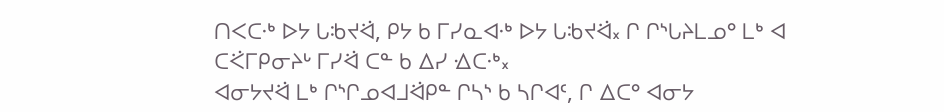ᑎᐸᑕᐧᒃ ᐅᔭ ᒐᒂᔪᐛ, ᑭᔭ ᑲ ᒥᓯᓇᐊᐧᒃ ᐅᔭ ᒐᒂᔪᐛ᙮ ᒋ ᒋᔅᒐᔨᒪᓄᐤ ᒪᒃ ᐊ ᑕᑈᒥᑭᓂᔨᒡ ᒥᓯᐛ ᑕᓐ ᑲ ᐃᓯ ᐎᑕᐧᒃ᙮
ᐊᓂᔭᔪᐛ ᒪᒃ ᒋᔅᒋᓄᐊᒧᐛᑭᓐ ᒋᓴᔅ ᑲ ᓴᒋᐊᑦ, ᒋ ᐃᑕᐤ ᐊᓂᔭ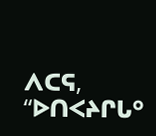ᐱᑕᕋ, “ᐅᑎᐸᔨᒋᒐᐤ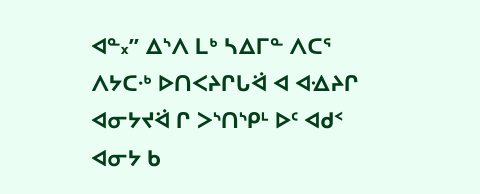ᐊᓐ᙮” ᐃᔅᐱ ᒪᒃ ᓴᐃᒥᓐ ᐱᑕᕐ ᐱᔭᑕᐧᒃ ᐅᑎᐸᔨᒋᒐᐛ ᐊ ᐊᐎᔨᒋ ᐊᓂᔭᔪᐛ ᒋ ᐳᔅᑎᔅᑭᒻ ᐅᑦ ᐊᑯᑉ ᐊᓂᔭ ᑲ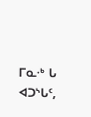ᒥᓇᐧᒃ ᒐ ᐊᑐᔅᒐᑦ,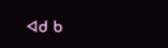ᐊᑯ ᑲ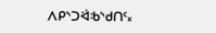ᐱᑭᔅᑐᐛᒂᔅᑯᑎᑦ᙮